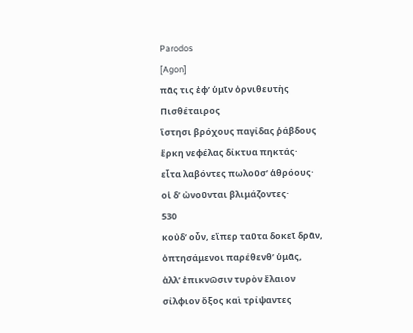Parodos
[Agon]
πᾶς τις ἐφʼ ὑμῖν ὀρνιθευτὴς
Πισθέταιρος
ἵστησι βρόχους παγίδας ῥάβδους
ἕρκη νεφέλας δίκτυα πηκτάς·
εἶτα λαβόντες πωλοῦσʼ ἁθρόους·
οἱ δʼ ὠνοῦνται βλιμάζοντες·
530
κοὐδʼ οὖν, εἴπερ ταῦτα δοκεῖ δρᾶν,
ὀπτησάμενοι παρέθενθʼ ὑμᾶς,
ἀλλʼ ἐπικνῶσιν τυρὸν ἔλαιον
σίλφιον ὄξος καὶ τρίψαντες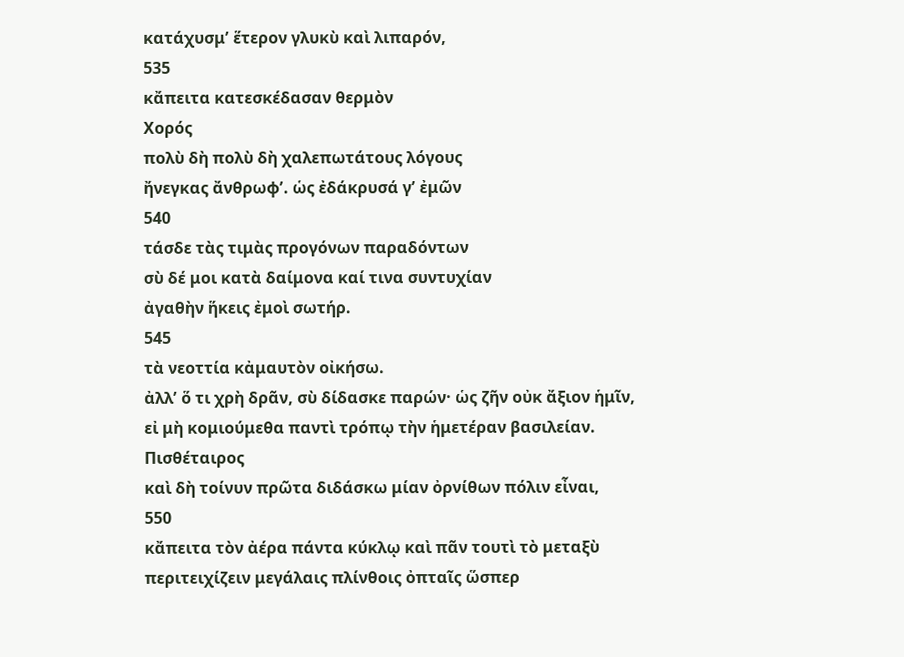κατάχυσμʼ ἕτερον γλυκὺ καὶ λιπαρόν,
535
κἄπειτα κατεσκέδασαν θερμὸν
Χορός
πολὺ δὴ πολὺ δὴ χαλεπωτάτους λόγους
ἤνεγκας ἄνθρωφʼ. ὡς ἐδάκρυσά γʼ ἐμῶν
540
τάσδε τὰς τιμὰς προγόνων παραδόντων
σὺ δέ μοι κατὰ δαίμονα καί τινα συντυχίαν
ἀγαθὴν ἥκεις ἐμοὶ σωτήρ.
545
τὰ νεοττία κἀμαυτὸν οἰκήσω.
ἀλλʼ ὅ τι χρὴ δρᾶν, σὺ δίδασκε παρών· ὡς ζῆν οὐκ ἄξιον ἡμῖν,
εἰ μὴ κομιούμεθα παντὶ τρόπῳ τὴν ἡμετέραν βασιλείαν.
Πισθέταιρος
καὶ δὴ τοίνυν πρῶτα διδάσκω μίαν ὀρνίθων πόλιν εἶναι,
550
κἄπειτα τὸν ἀέρα πάντα κύκλῳ καὶ πᾶν τουτὶ τὸ μεταξὺ
περιτειχίζειν μεγάλαις πλίνθοις ὀπταῖς ὥσπερ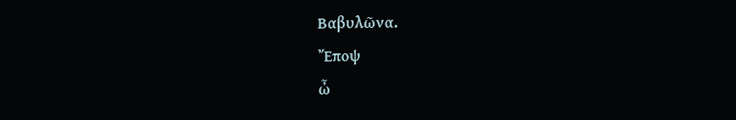Βαβυλῶνα.
Ἔποψ
ὦ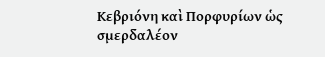Κεβριόνη καὶ Πορφυρίων ὡς σμερδαλέον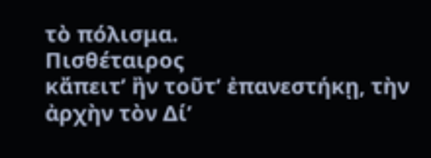τὸ πόλισμα.
Πισθέταιρος
κἄπειτʼ ἢν τοῦτʼ ἐπανεστήκῃ, τὴν ἀρχὴν τὸν Δίʼ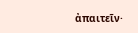ἀπαιτεῖν·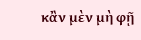κἂν μὲν μὴ φῇ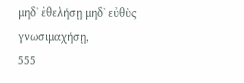μηδʼ ἐθελήσῃ μηδʼ εὐθὺς γνωσιμαχήσῃ,
555